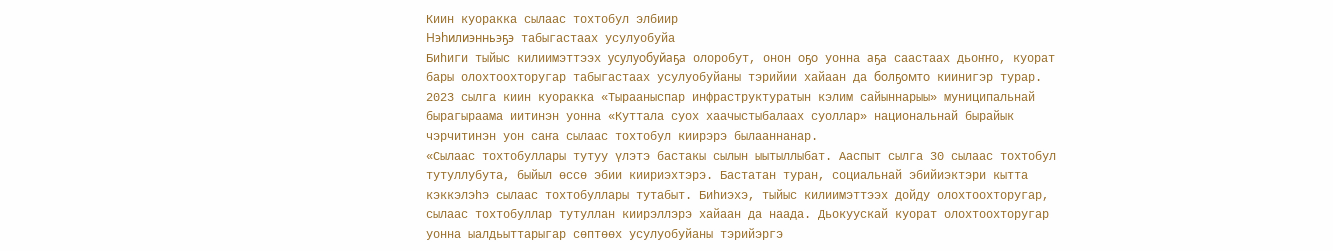Киин куоракка сылаас тохтобул элбиир
Нэһилиэнньэҕэ табыгастаах усулуобуйа
Биһиги тыйыс килиимэттээх усулуобуйаҕа олоробут, онон оҕо уонна аҕа саастаах дьоҥҥо, куорат бары олохтоохторугар табыгастаах усулуобуйаны тэрийии хайаан да болҕомто киинигэр турар.
2023 сылга киин куоракка «Тырааныспар инфраструктуратын кэлим сайыннарыы» муниципальнай бырагыраама иитинэн уонна «Куттала суох хаачыстыбалаах суоллар» национальнай бырайык чэрчитинэн уон саҥа сылаас тохтобул киирэрэ былааннанар.
«Сылаас тохтобуллары тутуу үлэтэ бастакы сылын ыытыллыбат. Ааспыт сылга 30 сылаас тохтобул тутуллубута, быйыл өссө эбии киириэхтэрэ. Бастатан туран, социальнай эбийиэктэри кытта кэккэлэһэ сылаас тохтобуллары тутабыт. Биһиэхэ, тыйыс килиимэттээх дойду олохтоохторугар, сылаас тохтобуллар тутуллан киирэллэрэ хайаан да наада. Дьокуускай куорат олохтоохторугар уонна ыалдьыттарыгар сөптөөх усулуобуйаны тэрийэргэ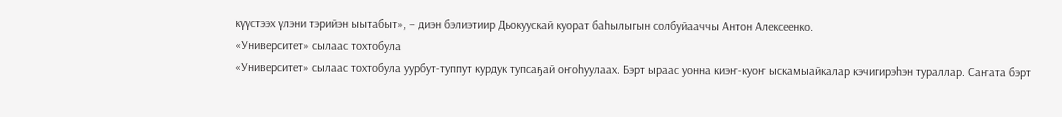күүстээх үлэни тэрийэн ыытабыт», – диэн бэлиэтиир Дьокуускай куорат баһылыгын солбуйааччы Антон Алексеенко.
«Университет» сылаас тохтобула
«Университет» сылаас тохтобула уурбут-туппут курдук тупсаҕай оҥоһуулаах. Бэрт ыраас уонна киэҥ-куоҥ ыскамыайкалар кэчигирэһэн тураллар. Саҥата бэрт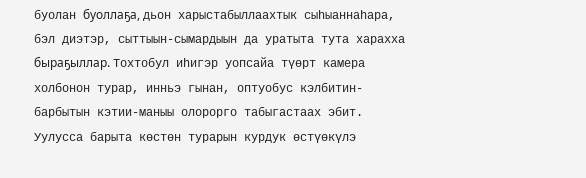буолан буоллаҕа, дьон харыстабыллаахтык сыһыаннаһара, бэл диэтэр, сыттыын-сымардыын да уратыта тута харахха быраҕыллар. Тохтобул иһигэр уопсайа түөрт камера холбонон турар, инньэ гынан, оптуобус кэлбитин-барбытын кэтии-маныы олорорго табыгастаах эбит. Уулусса барыта көстөн турарын курдук өстүөкүлэ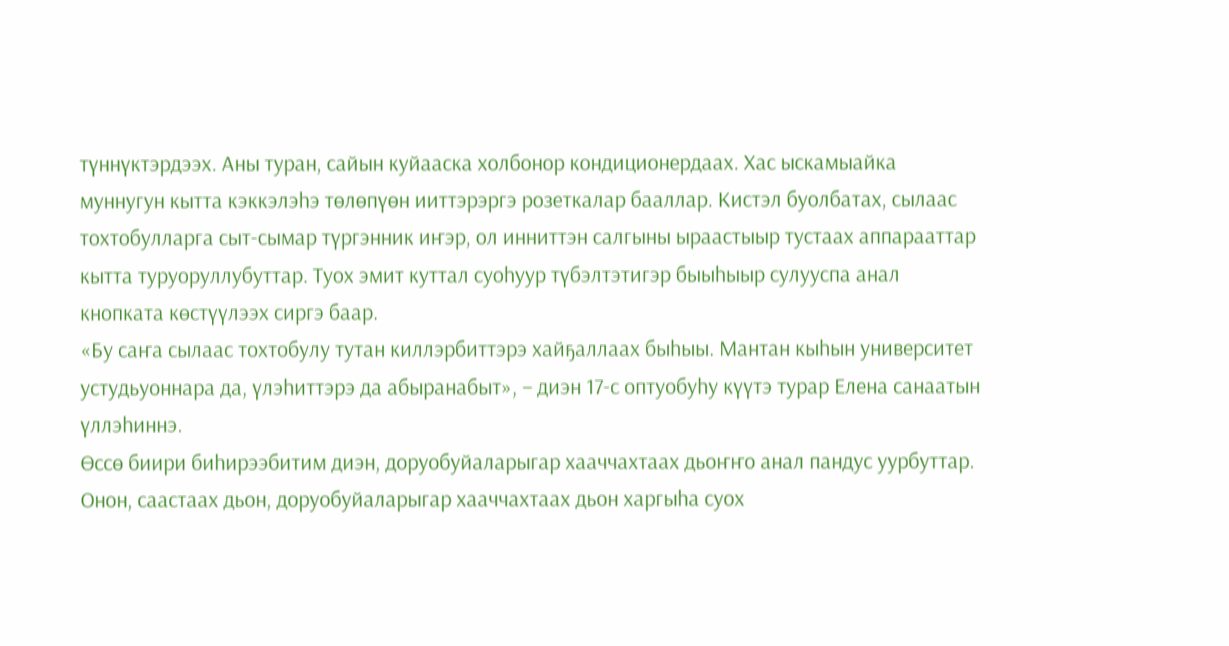түннүктэрдээх. Аны туран, сайын куйааска холбонор кондиционердаах. Хас ыскамыайка муннугун кытта кэккэлэһэ төлөпүөн ииттэрэргэ розеткалар бааллар. Кистэл буолбатах, сылаас тохтобулларга сыт-сымар түргэнник иҥэр, ол инниттэн салгыны ыраастыыр тустаах аппарааттар кытта туруоруллубуттар. Туох эмит куттал суоһуур түбэлтэтигэр быыһыыр сулууспа анал кнопката көстүүлээх сиргэ баар.
«Бу саҥа сылаас тохтобулу тутан киллэрбиттэрэ хайҕаллаах быһыы. Мантан кыһын университет устудьуоннара да, үлэһиттэрэ да абыранабыт», – диэн 17-с оптуобуһу күүтэ турар Елена санаатын үллэһиннэ.
Өссө биири биһирээбитим диэн, доруобуйаларыгар хааччахтаах дьоҥҥо анал пандус уурбуттар. Онон, саастаах дьон, доруобуйаларыгар хааччахтаах дьон харгыһа суох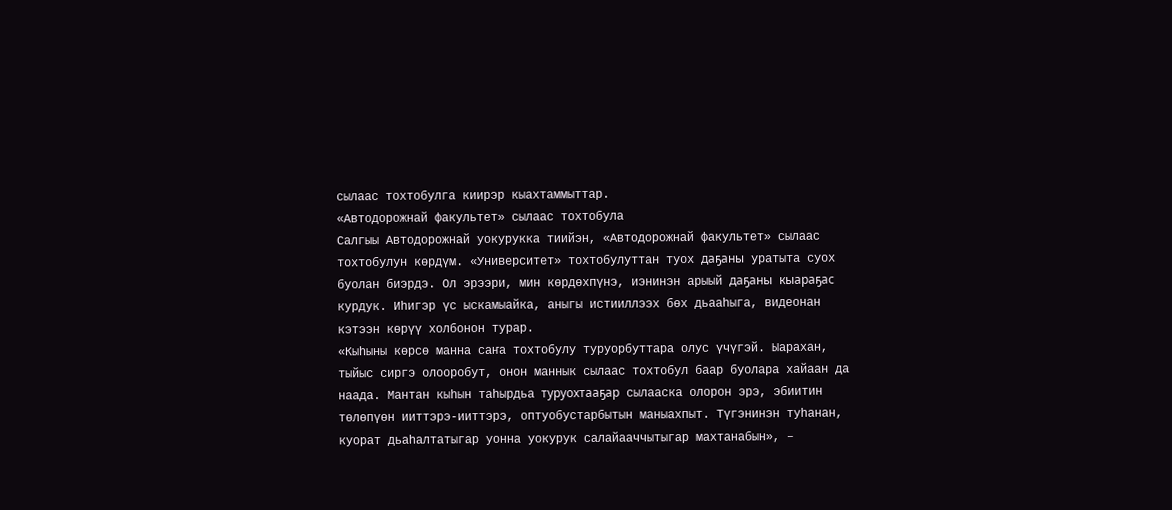сылаас тохтобулга киирэр кыахтаммыттар.
«Автодорожнай факультет» сылаас тохтобула
Салгыы Автодорожнай уокурукка тиийэн, «Автодорожнай факультет» сылаас тохтобулун көрдүм. «Университет» тохтобулуттан туох даҕаны уратыта суох буолан биэрдэ. Ол эрээри, мин көрдөхпүнэ, иэнинэн арыый даҕаны кыараҕас курдук. Иһигэр үс ыскамыайка, аныгы истииллээх бөх дьааһыга, видеонан кэтээн көрүү холбонон турар.
«Кыһыны көрсө манна саҥа тохтобулу туруорбуттара олус үчүгэй. Ыарахан, тыйыс сиргэ олооробут, онон маннык сылаас тохтобул баар буолара хайаан да наада. Мантан кыһын таһырдьа туруохтааҕар сылааска олорон эрэ, эбиитин төлөпүөн ииттэрэ-ииттэрэ, оптуобустарбытын маныахпыт. Түгэнинэн туһанан, куорат дьаһалтатыгар уонна уокурук салайааччытыгар махтанабын», –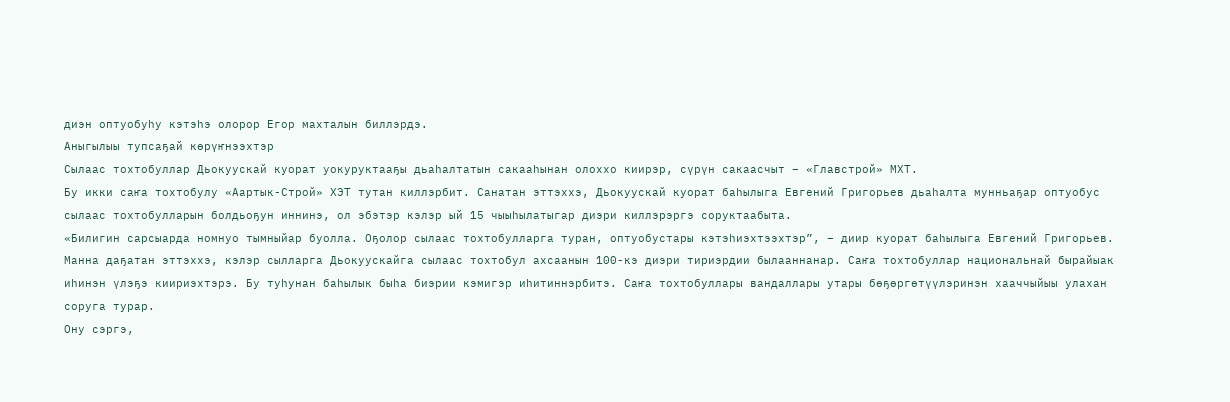диэн оптуобуһу кэтэһэ олорор Егор махталын биллэрдэ.
Аныгылыы тупсаҕай көрүҥнээхтэр
Сылаас тохтобуллар Дьокуускай куорат уокуруктааҕы дьаһалтатын сакааһынан олоххо киирэр, сүрүн сакаасчыт – «Главстрой» МХТ.
Бу икки саҥа тохтобулу «Аартык-Строй» ХЭТ тутан киллэрбит. Санатан эттэххэ, Дьокуускай куорат баһылыга Евгений Григорьев дьаһалта мунньаҕар оптуобус сылаас тохтобулларын болдьоҕун иннинэ, ол эбэтэр кэлэр ый 15 чыыһылатыгар диэри киллэрэргэ соруктаабыта.
«Билигин сарсыарда номнуо тымныйар буолла. Оҕолор сылаас тохтобулларга туран, оптуобустары кэтэһиэхтээхтэр”, – диир куорат баһылыга Евгений Григорьев.
Манна даҕатан эттэххэ, кэлэр сылларга Дьокуускайга сылаас тохтобул ахсаанын 100-кэ диэри тириэрдии былааннанар. Саҥа тохтобуллар национальнай бырайыак иһинэн үлэҕэ киириэхтэрэ. Бу туһунан баһылык быһа биэрии кэмигэр иһитиннэрбитэ. Саҥа тохтобуллары вандаллары утары бөҕөргөтүүлэринэн хааччыйыы улахан соруга турар.
Ону сэргэ,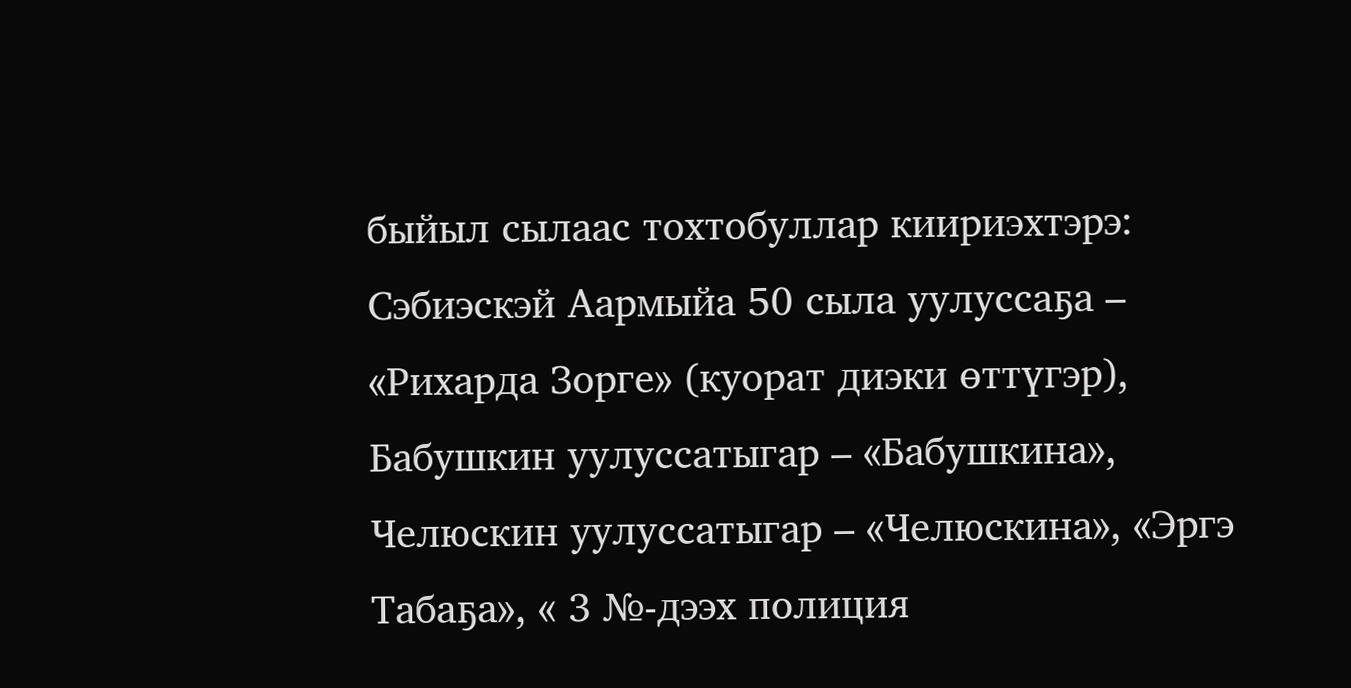быйыл сылаас тохтобуллар киириэхтэрэ: Сэбиэскэй Аармыйа 50 сыла уулуссаҕа – «Рихарда Зорге» (куорат диэки өттүгэр), Бабушкин уулуссатыгар – «Бабушкина», Челюскин уулуссатыгар – «Челюскина», «Эргэ Табаҕа», « 3 №-дээх полиция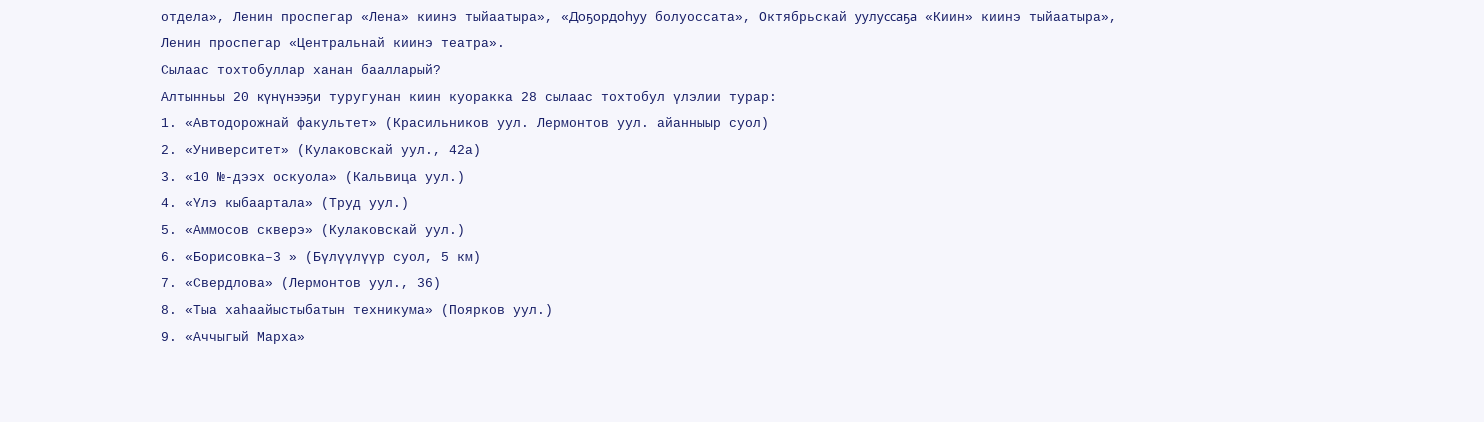отдела», Ленин проспегар «Лена» киинэ тыйаатыра», «Доҕордоһуу болуоссата», Октябрьскай уулуссаҕа «Киин» киинэ тыйаатыра», Ленин проспегар «Центральнай киинэ театра».
Сылаас тохтобуллар ханан баалларый?
Алтынньы 20 күнүнээҕи туругунан киин куоракка 28 сылаас тохтобул үлэлии турар:
1. «Автодорожнай факультет» (Красильников уул. Лермонтов уул. айанныыр суол)
2. «Университет» (Кулаковскай уул., 42а)
3. «10 №-дээх оскуола» (Кальвица уул.)
4. «Үлэ кыбаартала» (Труд уул.)
5. «Аммосов скверэ» (Кулаковскай уул.)
6. «Борисовка–3 » (Бүлүүлүүр суол, 5 км)
7. «Свердлова» (Лермонтов уул., 36)
8. «Тыа хаһаайыстыбатын техникума» (Поярков уул.)
9. «Аччыгый Марха»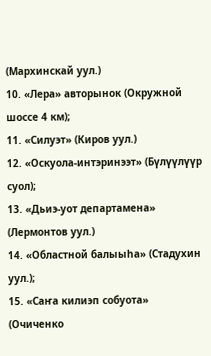(Мархинскай уул.)
10. «Лера» авторынок (Окружной шоссе 4 км);
11. «Силуэт» (Киров уул.)
12. «Оскуола-интэринээт» (Бүлүүлүүр суол);
13. «Дьиэ-уот департамена» (Лермонтов уул.)
14. «Областной балыыһа» (Стадухин уул.);
15. «Саҥа килиэп собуота» (Очиченко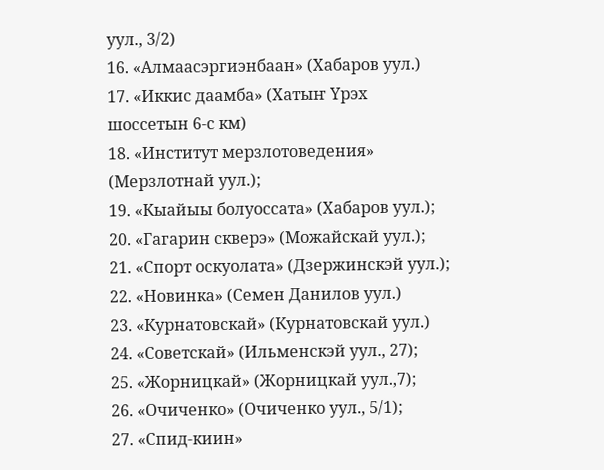уул., 3/2)
16. «Алмаасэргиэнбаан» (Хабаров уул.)
17. «Иккис даамба» (Хатыҥ Үрэх шоссетын 6-с км)
18. «Институт мерзлотоведения» (Мерзлотнай уул.);
19. «Кыайыы болуоссата» (Хабаров уул.);
20. «Гагарин скверэ» (Можайскай уул.);
21. «Спорт оскуолата» (Дзержинскэй уул.);
22. «Новинка» (Семен Данилов уул.)
23. «Курнатовскай» (Курнатовскай уул.)
24. «Советскай» (Ильменскэй уул., 27);
25. «Жорницкай» (Жорницкай уул.,7);
26. «Очиченко» (Очиченко уул., 5/1);
27. «Спид-киин»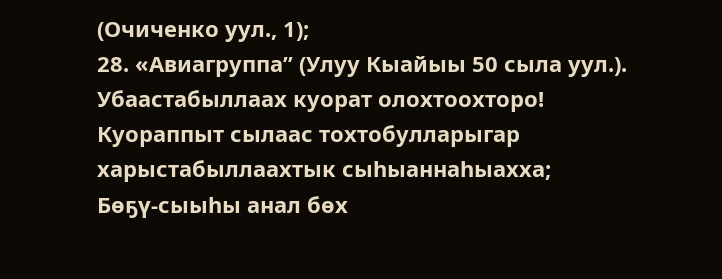(Очиченко уул., 1);
28. «Авиагруппа” (Улуу Кыайыы 50 сыла уул.).
Убаастабыллаах куорат олохтоохторо!
Куораппыт сылаас тохтобулларыгар харыстабыллаахтык сыһыаннаһыахха;
Бөҕү-сыыһы анал бөх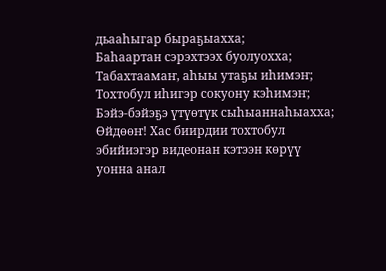дьааһыгар быраҕыахха;
Баһаартан сэрэхтээх буолуохха;
Табахтаамаҥ, аһыы утаҕы иһимэҥ;
Тохтобул иһигэр сокуону кэһимэҥ;
Бэйэ-бэйэҕэ үтүөтүк сыһыаннаһыахха;
Өйдөөҥ! Хас биирдии тохтобул эбийиэгэр видеонан кэтээн көрүү уонна анал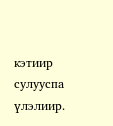кэтиир сулууспа үлэлиир.